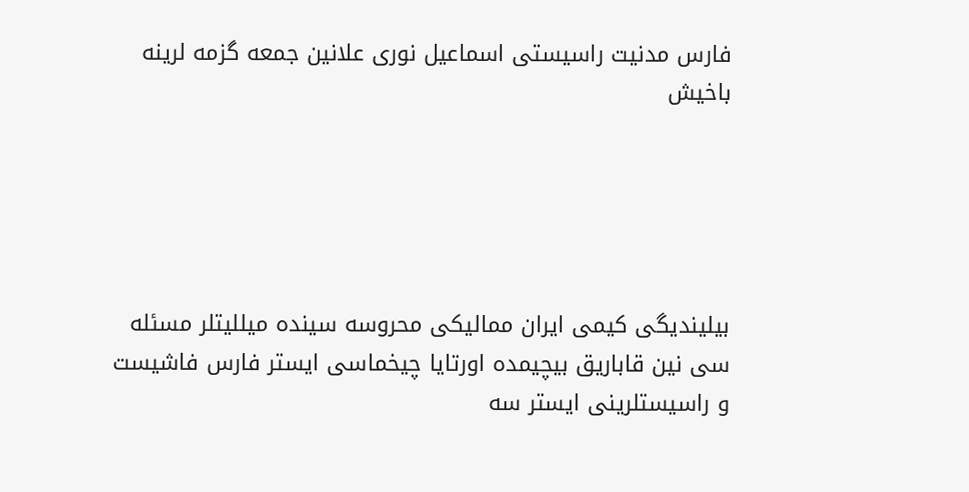فارس مدنیت راسیستی اسماعیل نوری علانین جمعه گزمه لرینه باخیش





بیلیندیگی کیمی ایران ممالیکی محروسه سینده میللیتلر مسئله سی نین قاباریق بیچیمده اورتایا چیخماسی ایستر فارس فاشیست و راسیستلرینی ایستر سه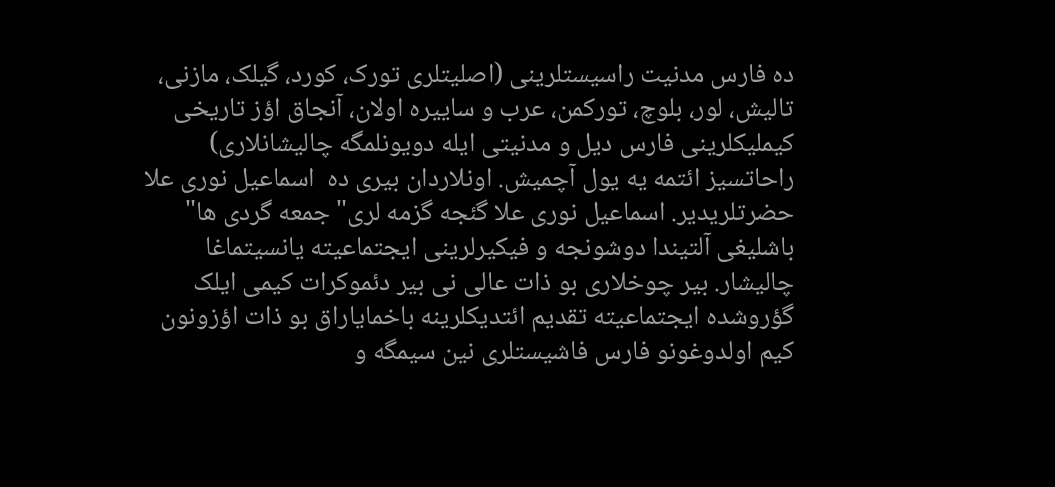ده فارس مدنیت راسیستلرینی (اصلیتلری تورک، کورد، گیلک، مازنی، تالیش، لور، بلوچ، تورکمن، عرب و ساییره اولان، آنجاق اؤز تاریخی کیملیکلرینی فارس دیل و مدنیتی ایله دویونلمگه چالیشانلاری) راحاتسیز ائتمه یه یول آچمیش. اونلاردان بیری ده  اسماعیل نوری علا حضرتلریدیر. اسماعیل نوری علا گئجه گزمه لری"جمعه گردی ها" باشلیغی آلتیندا دوشونجه و فیکیرلرینی ایجتماعیته یانسیتماغا چالیشار. بیر چوخلاری بو ذات عالی نی بیر دئموکرات کیمی ایلک گؤروشده ایجتماعیته تقدیم ائتدیکلرینه باخمایاراق بو ذات اؤزونون کیم اولدوغونو فارس فاشیستلری نین سیمگه و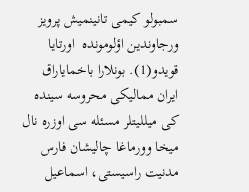سمبولو کیمی تانینمیش پرویز ورجاوندین اؤلومونده  اورتایا قویدو(1). بونلارا باخمایاراق ایران ممالیکی محروسه سینده کی میللیتلر مسئله سی اوزره نال میخا وورماغا چالیشان فارس مدنیت راسیستی، اسماعیل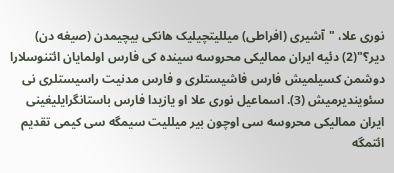نوری علا، "آشیری (افراطی) میللیتچیلیک هانکی بیچیمدن (صیغه دن) دیر؟"(2) دئیه ایران ممالیکی محروسه سینده کی فارس اولمایان ائتنوسلارا دوشمن کسیلمیش فارس فاشیستلری و فارس مدنیت راسیستلری نی سئویندیرمیش (3). اسماعیل نوری علا او یازیدا فارس باستانگرایلیغینی ایران ممالیکی محروسه سی اوچون بیر میللیت سیمگه سی کیمی تقدیم ائتمگه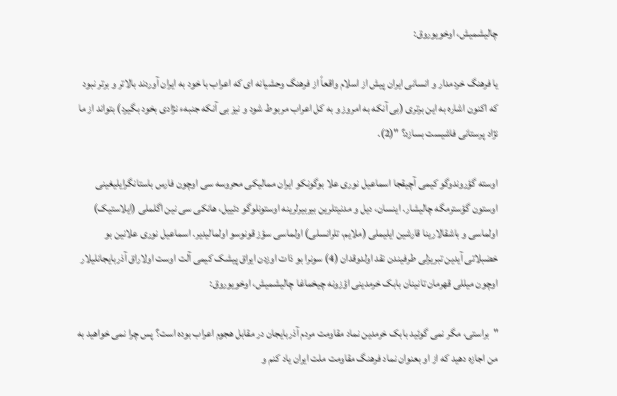چالیشمیش، اوخویوروق:

يا فرهنگ خردمدار و انسانی ايران پيش از اسلام واقعاً از فرهنگ وحشيانه ای که اعراب با خود به ايران آوردند بالاتر و برتر نبود که اکنون اشاره به اين برتری (بی آنکه به امروز و به کل اعراب مربوط شود و نيز بی آنکه جنبهء نژادی بخود بگيرد) بتواند از ما نژاد پرستانی فاشيست بسازد؟ "(2).

اوسته گؤروندوگو کیمی آچیقجا اسماعیل نوری علا بوگونکو ایران ممالیکی محروسه سی اوچون فارس باستانگرایلیغینی اوستون گؤسترمگه چالیشار. اینسان، دیل و مدنیتلرین بیربیرلرینه اوستونلوگو دئییل، هانکی سی نین اگلملی (ایلاستیک) اولماسی و باشقالارینا قارشین ایلیملی (ملایم، تلرانسلی) اولماسی سؤز قونوسو اولمالیدیر. اسماعیل نوری علانین بو خضبلاتی آیدین تبریزلی طرفیندن نقد اولدوقدان (4) سونرا بو ذات اوزدن ایراق پیشک کیمی آلت اوست اولاراق آذربایجانلیلار اوچون میللی قهرمان تانینان بابک خرمدینی اؤزونه چیخماغا چالیشمیش، اوخویوروق:

"براستی، مگر نمی گوئيد بابک خرمدين نماد مقاومت مردم آذربايجان در مقابل هجوم اعراب بوده است؟ پس چرا نمی خواهيد به من اجازه دهيد که از او بعنوان نماد فرهنگ مقاومت ملت ايران ياد کنم و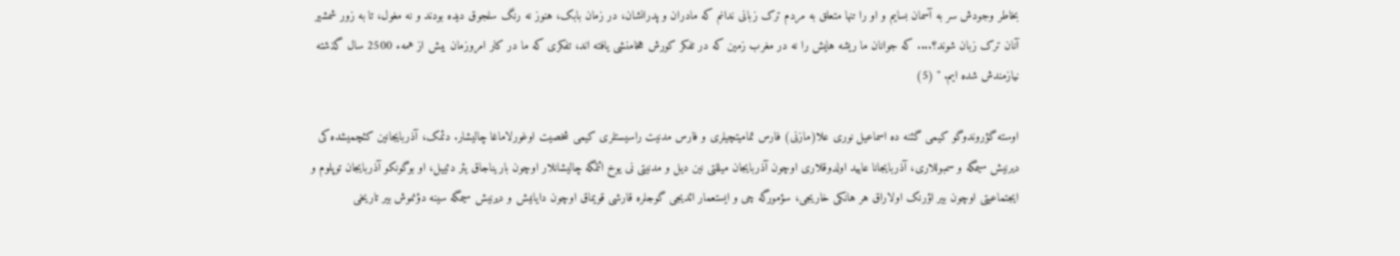بخاطر وجودش سر به آسمان بسايم و او را تنها متعلق به مردم ترک زبانی ندانم که مادران و پدرانشان، در زمان بابک، هنوز نه رنگ سلجوق ديده بودند و نه مغول، تا به زور شمشير آنان ترک زبان شوند؟.... که جوانان ما ريشه هايش را نه در مغرب زمين که در تفکر کورش هخامنشی يافته اند، تفکری که ما در کار امروزمان بيش از همهء 2500 سال گذشته نيازمندش شده ايم. " (5)

اوسته گؤروندوگو کیمی گئنه ده اسماعیل نوری علا(مازنی) فارس تمامیتچیلری و فارس مدنیت راسیستلری کیمی شخصیت اوغورلاماغا چالیشار. دئمک، آذربایجانین کئچمیشده کی دیرنیش سیمگه و سمبوللاری، آذربایجانا عایید اولدوقلاری اوچون آذربایجان میللتی نین دیل و مدنیتی نی یوخ ائتمگه چالیشانلار اوچون باریناجاق یئر دئییل، او بوگونکو آذربایجان توپلوم و ایجتماعیتی اوچون بیر اؤرنک اولاراق هر هانکی خاریجی، سؤمورگه چی و ایستعمار ائدیجی گوجلره قارشی قویماق اوچون دایانیش و دیرنیش سیمگه سینه دؤنموش بیر تاریخی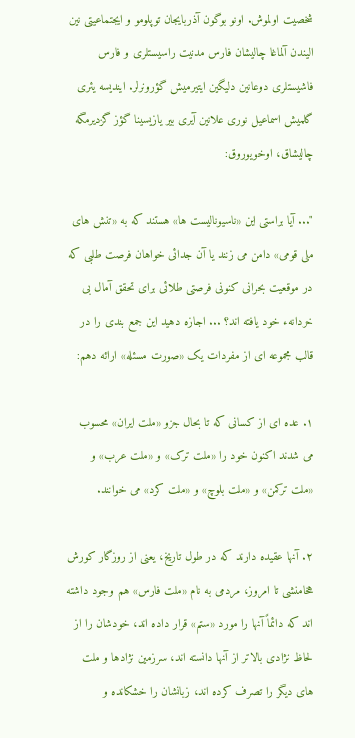شخصیت اولموش. اونو بوگون آذربایجان توپلومو و ایجتماعیتی نین الیندن آلماغا چالیشان فارس مدنیت راسیستلری و فارس فاشیستلری دوعانین دلیگین ایتیرمیش گؤرونرلر. ایندیسه یئری گلمیش اسماعیل نوری علانین آیری بیر یازیسینا گؤز گزدیرمگه چالیشاق، اوخویوروق:

"... آيا براستی اين «ناسيوناليست ها» هستند که به «تنش های ملی قومی» دامن می زنند يا آن جدائی خواهان فرصت طلبی که در موقعيت بحرانی کنونی فرصتی طلائی برای تحقق آمال بی خردانهء خود يافته اند؟ ... اجازه دهيد اين جمع بندی را در قالب مجموعه ای از مفردات يک «صورت مسئله» ارائه دهم:

۱. عده ای از کسانی که تا بحال جزو «ملت ايران» محسوب می شدند اکنون خود را «ملت ترک» و «ملت عرب» و «ملت ترکمن» و «ملت بلوچ» و «ملت کرد» می خوانند.

۲. آنها عقيده دارند که در طول تاريخ، يعنی از روزگار کورش هخامنشی تا امروز، مردمی به نام «ملت فارس» هم وجود داشته اند که دائماً آنها را مورد «ستم» قرار داده اند، خودشان را از لحاظ نژادی بالاتر از آنها دانسته اند، سرزمين نژادها و ملت های ديگر را تصرف کرده اند، زبانشان را خشکانده و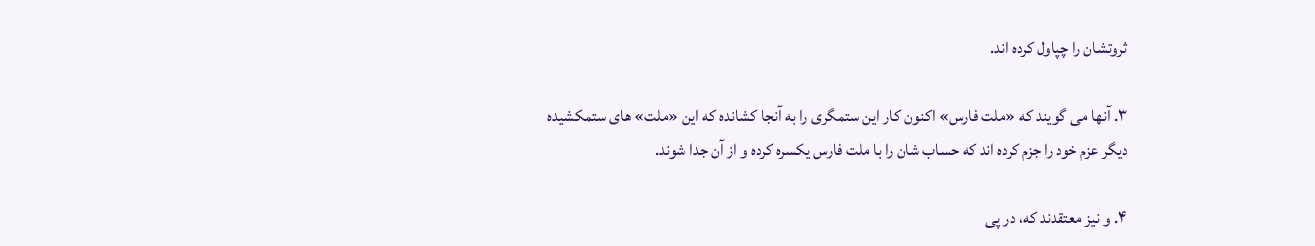ثروتشان را چپاول کرده اند.

۳. آنها می گويند که «ملت فارس» اکنون کار اين ستمگری را به آنجا کشانده که اين «ملت» های ستمکشيده ديگر عزم خود را جزم کرده اند که حساب شان را با ملت فارس يکسره کرده و از آن جدا شوند.

۴. و نيز معتقدند که، در پی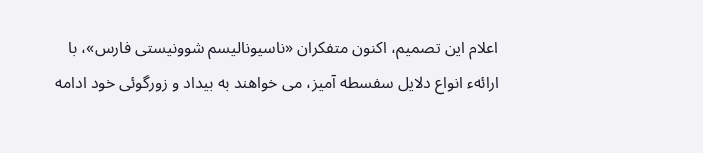اعلام اين تصميم، اکنون متفکران «ناسيوناليسم شوونيستی فارس»، با ارائهء انواع دلايل سفسطه آميز، می خواهند به بيداد و زورگوئی خود ادامه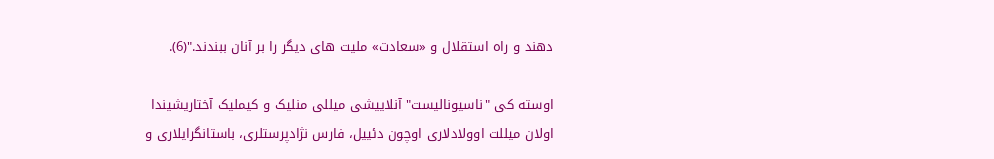دهند و راه استقلال و «سعادت» مليت های ديگر را بر آنان ببندند."(6).

اوسته کی "ناسیونالیست" آنلاییشی میللی منلیک و کیملیک آختاریشیندا اولان میللت اوولادلاری اوچون دئییل، فارس نژادپرستلری، باستانگرایلاری و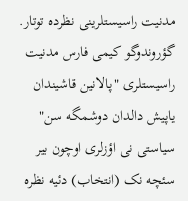مدنیت راسیستلرینی نظرده توتار. گؤروندوگو کیمی فارس مدنیت راسیستلری "پالانین قاشیندان یاپیش دالدان دوشمگه سن" سیاستی نی اؤزلری اوچون بیر سئچه نک (انتخاب) دئیه نظره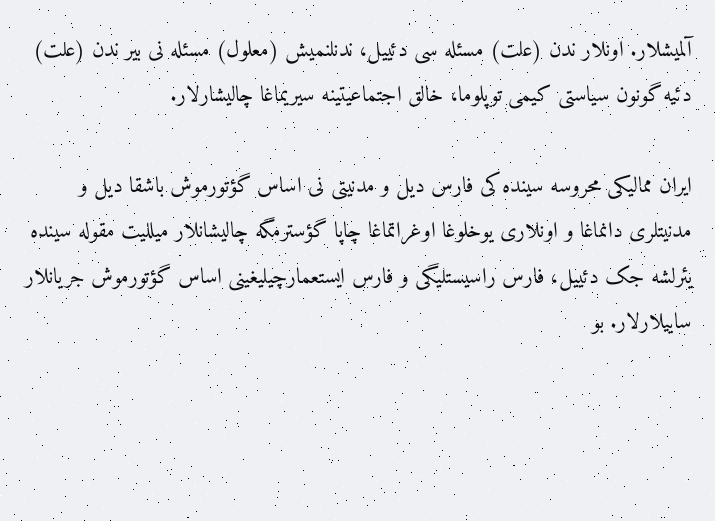آلمیشلار. اونلار ندن (علت) مسئله سی دئییل، ندنلنمیش (معلول) مسئله نی بیر ندن (علت) دئیه گونون سیاستی کیمی توپلوما، خالق اجتماعیتینه سیریماغا چالیشارلار.

ایران ممالیکی محروسه سینده کی فارس دیل و مدنیتی نی اساس گؤتورموش باشقا دیل و مدنیتلری دانماغا و اونلاری یوخلوغا اوغراتماغا چاپا گؤسترمگه چالیشانلار میللیت مقوله سینده  یئرلشه جک دئییل، فارس راسیستلیگی و فارس ایستعمارچیلیغینی اساس گؤتورموش جریانلار ساییلارلار. بو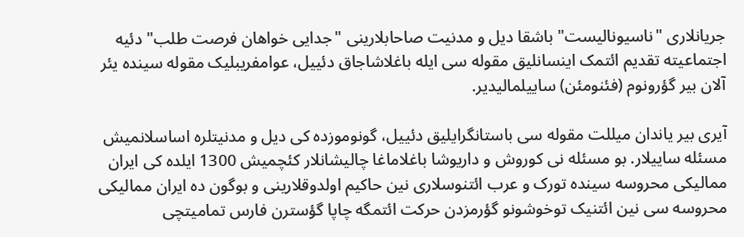جریانلاری "ناسیونالیست" باشقا دیل و مدنیت صاحابلارینی "جدایی خواهان فرصت طلب" دئیه اجتماعیته تقدیم ائتمک اینسانلیق مقوله سی ایله باغلاشاجاق دئییل، عوامفریبلیک مقوله سینده یئر آلان بیر گؤرونوم (فئنومئن) ساییلمالیدیر.

آیری بیر یاندان میللت مقوله سی باستانگرایلیق دئییل، گونوموزده کی دیل و مدنیتلره اساسلانمیش مسئله ساییلار. بو مسئله نی کوروش و داریوشا باغلاماغا چالیشانلار کئچمیش 1300 ایلده کی ایران ممالیکی محروسه سینده تورک و عرب ائتنوسلاری نین حاکیم اولدوقلارینی و بوگون ده ایران ممالیکی محروسه سی نین ائتنیک توخوشونو گؤرمزدن حرکت ائتمگه چاپا گؤسترن فارس تمامیتچی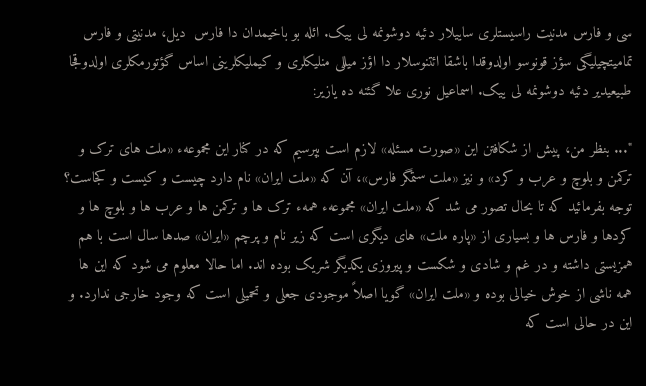سی و فارس مدنیت راسیستلری ساییلار دئیه دوشونمه لی ییک. ائله بو باخیمدان دا فارس  دیل، مدنیتی و فارس تمامیتچیلیگی سؤز قونوسو اولدوقدا باشقا ائتنوسلار دا اؤز میللی منلیکلری و کیملیکلرینی اساس گؤتورمکلری اولدوقجا طبیعیدیر دئیه دوشونمه لی ییک. اسماعیل نوری علا گئنه ده یازیر:

"... بنظر من، پيش از شکافتن اين «صورت مسئله» لازم است بپرسيم که در کنار اين مجموعهء «ملت های ترک و ترکمن و بلوچ و عرب و کرد» و نيز «ملت ستمگر فارس»، آن که «ملت ايران» نام دارد چيست و کيست و کجاست؟
توجه بفرمائيد که تا بحال تصور می شد که «ملت ايران» مجموعهء همهء ترک ها و ترکمن ها و عرب ها و بلوچ ها و کردها و فارس ها و بسياری از «پاره ملت» های ديگری است که زير نام و پرچم «ايران» صدها سال است با هم همزيستی داشته و در غم و شادی و شکست و پيروزی يکديگر شريک بوده اند. اما حالا معلوم می شود که اين ها همه ناشی از خوش خيالی بوده و «ملت ايران» گويا اصلاً موجودی جعلی و تحميلی است که وجود خارجی ندارد. و اين در حالی است که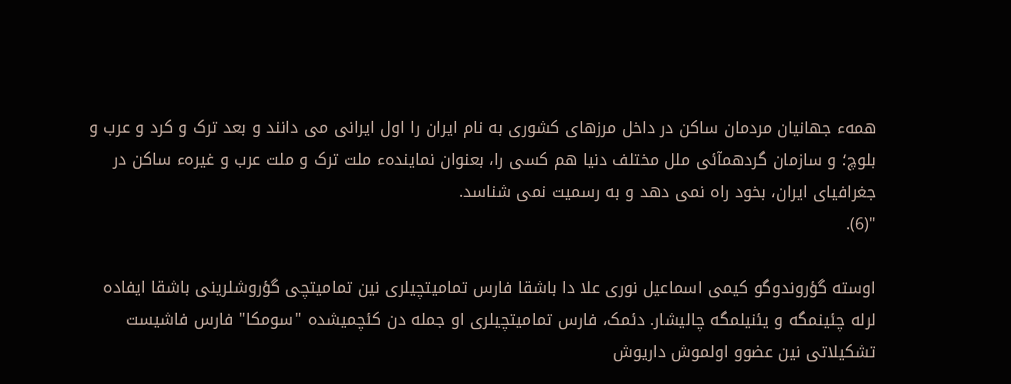همهء جهانيان مردمان ساکن در داخل مرزهای کشوری به نام ايران را اول ايرانی می دانند و بعد ترک و کرد و عرب و بلوچ؛ و سازمان گردهمآئی ملل مختلف دنيا هم کسی را، بعنوان نمايندهء ملت ترک و ملت عرب و غيرهء ساکن در جغرافيای ايران، بخود راه نمی دهد و به رسميت نمی شناسد.
"(6).

اوسته گؤروندوگو کیمی اسماعیل نوری علا دا باشقا فارس تمامیتچیلری نین تمامیتچی گؤروشلرینی باشقا ایفاده لرله چئینمگه و یئنیلمگه چالیشار. دئمک، فارس تمامیتچیلری او جمله دن کئچمیشده "سومکا" فارس فاشیست تشکیلاتی نین عضوو اولموش داریوش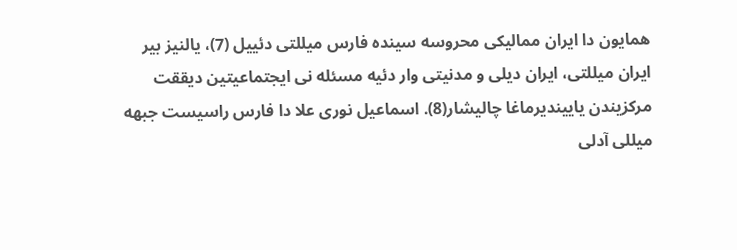همایون دا ایران ممالیکی محروسه سینده فارس میللتی دئییل (7)، یالنیز بیر ایران میللتی، ایران دیلی و مدنیتی وار دئیه مسئله نی ایجتماعیتین دیققت مرکزیندن یاییندیرماغا چالیشار(8). اسماعیل نوری علا دا فارس راسیست جبهه میللی آدلی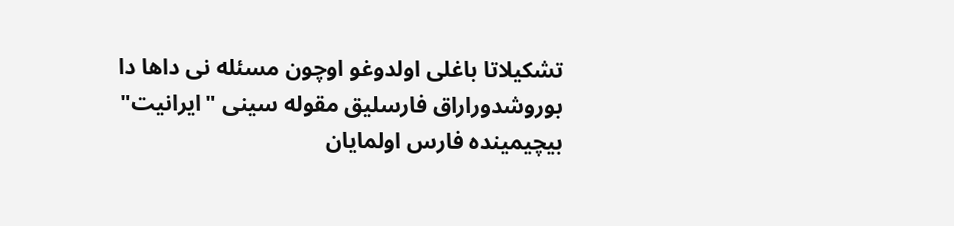تشکیلاتا باغلی اولدوغو اوچون مسئله نی داها دا بوروشدوراراق فارسلیق مقوله سینی "ایرانیت" بیچیمینده فارس اولمایان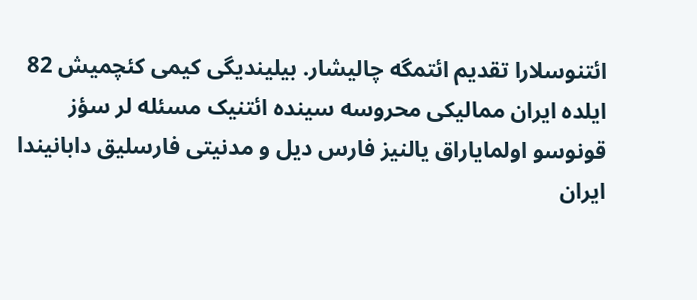ائتنوسلارا تقدیم ائتمگه چالیشار. بیلیندیگی کیمی کئچمیش 82 ایلده ایران ممالیکی محروسه سینده ائتنیک مسئله لر سؤز قونوسو اولمایاراق یالنیز فارس دیل و مدنیتی فارسلیق دابانیندا ایران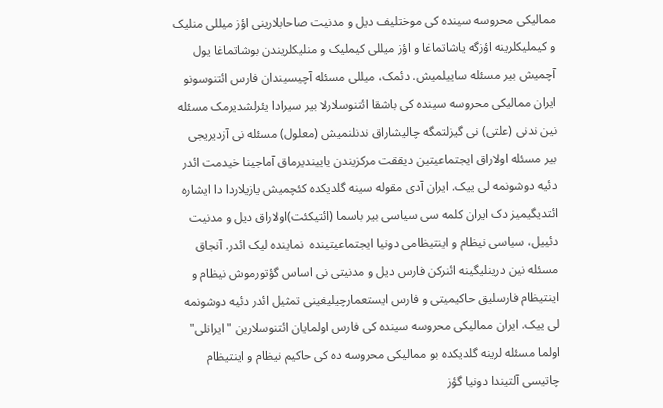ممالیکی محروسه سینده کی موختلیف دیل و مدنیت صاحابلارینی اؤز میللی منلیک و کیملیکلرینه اؤزگه یاشاتماغا و اؤز میللی کیملیک و منلیکلریندن بوشاتماغا یول آچمیش بیر مسئله ساییلمیش. دئمک، میللی مسئله آچیسیندان فارس ائتنوسونو ایران ممالیکی محروسه سینده کی باشقا ائتنوسلارلا بیر سیرادا یئرلشدیرمک مسئله نین ندنی (علتی) نی گیزلتمگه چالیشاراق ندنلنمیش (معلول) مسئله نی آزدیریجی بیر مسئله اولاراق ایجتماعیتین دیققت مرکزیندن یاییندیرماق آماجینا خیدمت ائدر دئیه دوشونمه لی ییک. ایران آدی مقوله سینه گلدیکده کئچمیش یازیلاردا دا ایشاره ائتدیگیمیز دک ایران کلمه سی سیاسی بیر باسما (ائتیکئت)اولاراق دیل و مدنیت دئییل، سیاسی نیظام و اینتیظامی دونیا ایجتماعیتینده  نماینده لیک ائدر. آنجاق مسئله نین درینلیگینه ائنرکن فارس دیل و مدنیتی نی اساس گؤتورموش نیظام و اینتیظام فارسلیق حاکیمیتی و فارس ایستعمارچیلیغینی تمثیل ائدر دئیه دوشونمه لی ییک. ایران ممالیکی محروسه سینده کی فارس اولمایان ائتنوسلارین "ایرانلی" اولما مسئله لرینه گلدیکده بو ممالیکی محروسه ده کی حاکیم نیظام و اینتیظام چاتیسی آلتیندا دونیا گؤز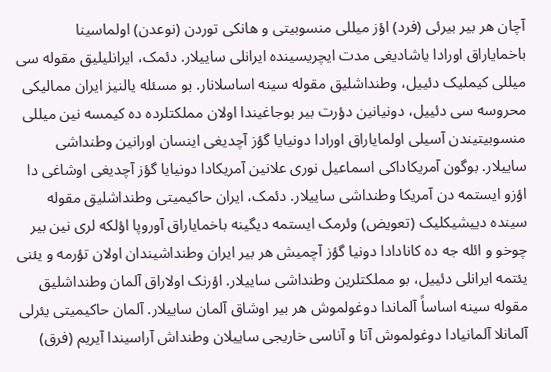آچان هر بیر بیرئی (فرد) اؤز میللی منسوبیتی و هانکی توردن (نوعدن) اولماسینا باخمایاراق اورادا یاشادیغی مدت ایچریسینده ایرانلی ساییلار. دئمک، ایرانلیلیق مقوله سی میللی کیملیک دئییل، وطنداشلیق مقوله سینه اساسلانار. بو مسئله یالنیز ایران ممالیکی محروسه سی دئییل، دونیانین دؤرت بیر بوجاغیندا اولان مملکتلرده ده کیمسه نین میللی منسوبیتیندن آسیلی اولمایاراق اورادا دونیایا گؤز آچدیغی اینسان اورانین وطنداشی ساییلار. بوگون آمریکاداکی اسماعیل نوری علانین آمریکادا دونیایا گؤز آچدیغی اوشاغی دا اؤزو ایستمه دن آمریکا وطنداشی ساییلار. دئمک، ایران حاکیمیتی وطنداشلیق مقوله سینده دییشیکلیک (تعویض) وئرمک ایستمه دیگینه باخمایاراق آوروپا اؤلکه لری نین بیر چوخو و ائله جه ده کانادادا دونیا گؤز آچمیش هر بیر ایران وطنداشیندان اولان تؤرمه و یئنی یئتمه ایرانلی دئییل، بو مملکتلرین وطنداشی ساییلار. اؤرنک اولاراق آلمان وطنداشلیق مقوله سینه اساساً آلماندا دوغولموش هر بیر اوشاق آلمان ساییلار. آلمان حاکیمیتی یئرلی آلمانلا آلمانیادا دوغولموش آتا و آناسی خاریجی ساییلان وطنداش آراسیندا آیریم (فرق)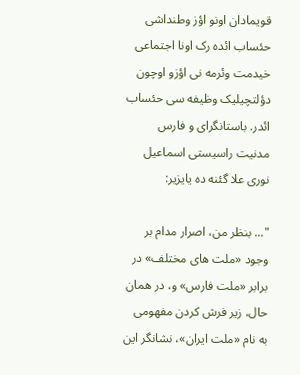قویمادان اونو اؤز وطنداشی حئساب ائده رک اونا اجتماعی خیدمت وئرمه نی اؤزو اوچون دؤلتچیلیک وظیفه سی حئساب ائدر. باستانگرای و فارس مدنیت راسیستی اسماعیل نوری علا گئنه ده یایزیر:

"... بنظر من، اصرار مدام بر وجود «ملت های مختلف» در برابر «ملت فارس» و، در همان حال، زير فرش کردن مفهومی به نام «ملت ايران»، نشانگر اين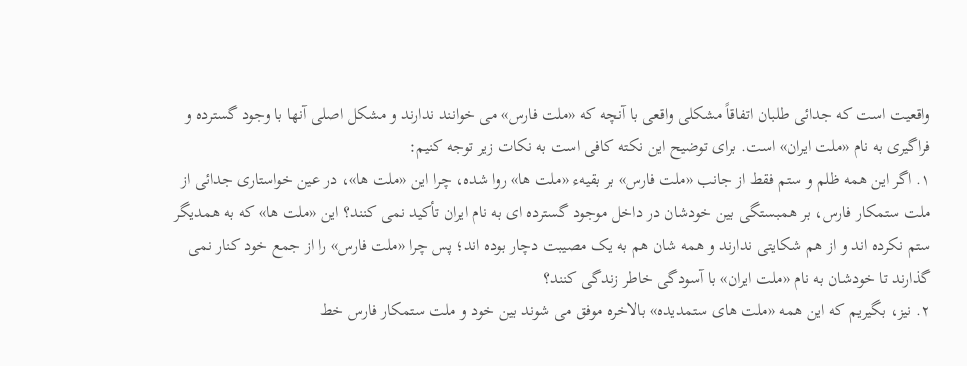واقعيت است که جدائی طلبان اتفاقاً مشکلی واقعی با آنچه که «ملت فارس» می خوانند ندارند و مشکل اصلی آنها با وجود گسترده و فراگيری به نام «ملت ايران» است. برای توضيح اين نکته کافی است به نکات زير توجه کنيم:
۱. اگر اين همه ظلم و ستم فقط از جانب «ملت فارس» بر بقيهء «ملت ها» روا شده، چرا اين «ملت ها»، در عين خواستاری جدائی از ملت ستمکار فارس، بر همبستگی بين خودشان در داخل موجود گسترده ای به نام ايران تأکيد نمی کنند؟ اين «ملت ها» که به همديگر ستم نکرده اند و از هم شکايتی ندارند و همه شان هم به يک مصيبت دچار بوده اند؛ پس چرا «ملت فارس» را از جمع خود کنار نمی گذارند تا خودشان به نام «ملت ايران» با آسودگی خاطر زندگی کنند؟
۲. نيز، بگيريم که اين همه «ملت های ستمديده» بالاخره موفق می شوند بين خود و ملت ستمکار فارس خط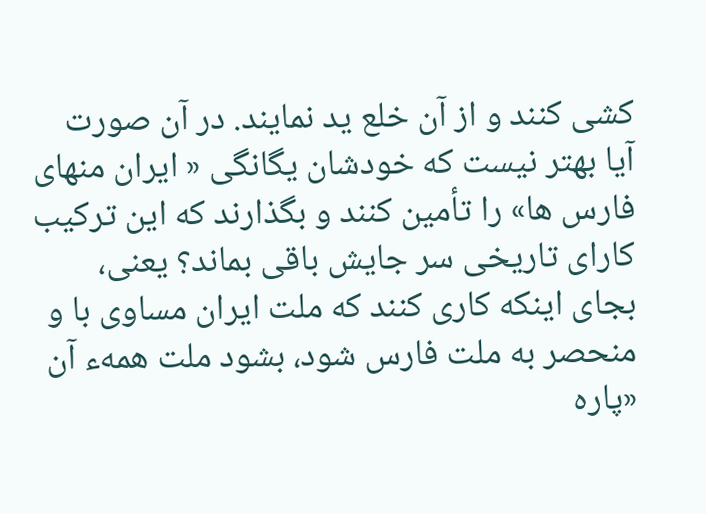کشی کنند و از آن خلع يد نمايند. در آن صورت آيا بهتر نيست که خودشان يگانگی « ايران منهای فارس ها» را تأمين کنند و بگذارند که اين ترکيب کارای تاريخی سر جايش باقی بماند؟ يعنی، بجای اينکه کاری کنند که ملت ايران مساوی با و منحصر به ملت فارس شود، بشود ملت همهء آن «پاره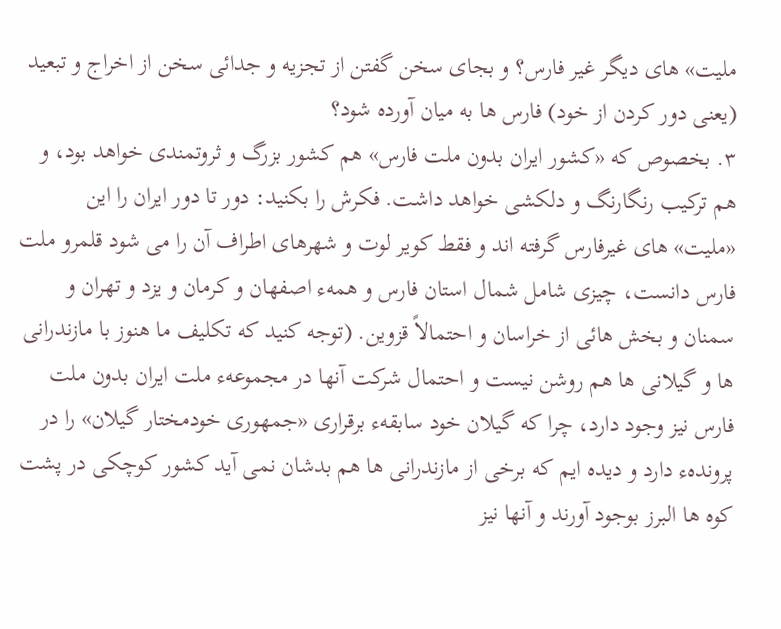مليت» های ديگر غير فارس؟ و بجای سخن گفتن از تجزيه و جدائی سخن از اخراج و تبعيد (يعنی دور کردن از خود) فارس ها به ميان آورده شود؟
۳. بخصوص که «کشور ايران بدون ملت فارس» هم کشور بزرگ و ثروتمندی خواهد بود، و هم ترکيب رنگارنگ و دلکشی خواهد داشت. فکرش را بکنيد: دور تا دور ايران را اين «مليت» های غيرفارس گرفته اند و فقط کوير لوت و شهرهای اطراف آن را می شود قلمرو ملت فارس دانست، چيزی شامل شمال استان فارس و همهء اصفهان و کرمان و يزد و تهران و سمنان و بخش هائی از خراسان و احتمالاً قزوين. (توجه کنيد که تکليف ما هنوز با مازندرانی ها و گيلانی ها هم روشن نيست و احتمال شرکت آنها در مجموعهء ملت ايران بدون ملت فارس نيز وجود دارد، چرا که گيلان خود سابقهء برقراری «جمهوری خودمختار گيلان» را در پروندهء دارد و ديده ايم که برخی از مازندرانی ها هم بدشان نمی آيد کشور کوچکی در پشت کوه ها البرز بوجود آورند و آنها نيز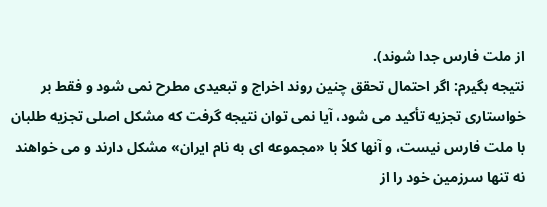از ملت فارس جدا شوند).
نتيجه بگيرم: اگر احتمال تحقق چنين روند اخراج و تبعيدی مطرح نمی شود و فقط بر خواستاری تجزيه تأکيد می شود، آيا نمی توان نتيجه گرفت که مشکل اصلی تجزيه طلبان با ملت فارس نيست، و آنها کلاً با «مجموعه ای به نام ايران» مشکل دارند و می خواهند نه تنها سرزمين خود را از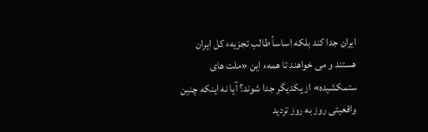ايران جدا کند بلکه اساساً طالب تجزيهء کل ايران هستند و می خواهند تا همهء اين «ملت های ستمکشيده» از يکديگر جدا شوند؟ آيا نه اينکه چنين واقعيتی روز به روز ترديد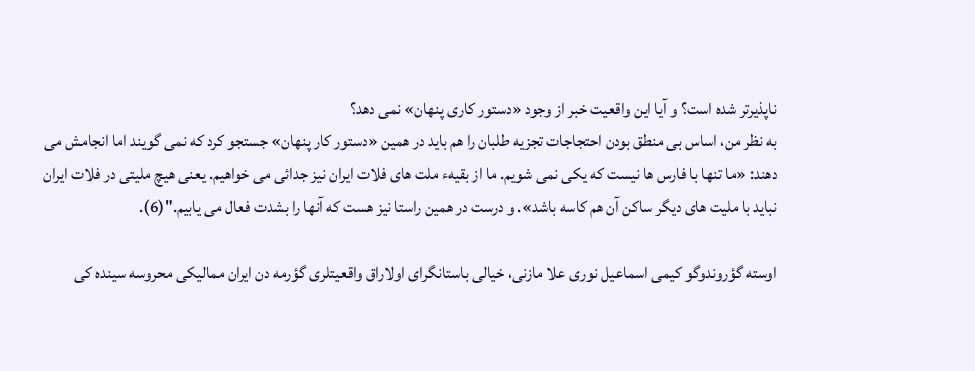ناپذيرتر شده است؟ و آيا اين واقعيت خبر از وجود «دستور کاری پنهان» نمی دهد؟
به نظر من، اساس بی منطق بودن احتجاجات تجزيه طلبان را هم بايد در همين «دستور کار پنهان» جستجو کرد که نمی گويند اما انجامش می دهند: «ما تنها با فارس ها نيست که يکی نمی شويم. ما از بقيهء ملت های فلات ايران نيز جدائی می خواهيم. يعنی هيچ مليتی در فلات ايران نبايد با مليت های ديگر ساکن آن هم کاسه باشد». و درست در همين راستا نيز هست که آنها را بشدت فعال می يابيم."(6).

اوسته گؤروندوگو کیمی اسماعیل نوری علا مازنی، خیالی باستانگرای اولاراق واقعیتلری گؤرمه دن ایران ممالیکی محروسه سینده کی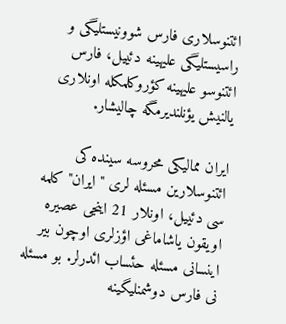ائتنوسلاری فارس شوونیستلیگی و راسیستلیگی علیهینه دئییل، فارس ائتنوسو علیهینه کؤروکلمکله اونلاری یالنیش یؤنلندیرمگه چالیشار.

ایران ممالیکی محروسه سینده کی ائتنوسلارین مسئله لری "ایران" کلمه سی دئییل، اونلار 21 اینجی عصیره اویقون یاشاماغی اؤزلری اوچون بیر اینسانی مسئله حئساب ائدرلر. بو مسئله نی فارس دوشمنلیگینه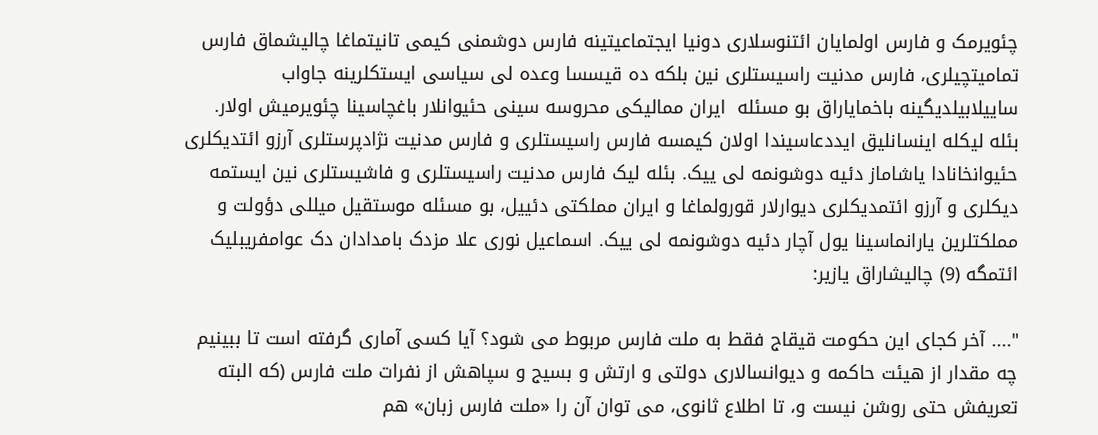چئویرمک و فارس اولمایان ائتنوسلاری دونیا ایجتماعیتینه فارس دوشمنی کیمی تانیتماغا چالیشماق فارس تمامیتچیلری، فارس مدنیت راسیستلری نین بلکه ده قیسسا وعده لی سیاسی ایستکلرینه جاواب ساییلابیلدیگینه باخمایاراق بو مسئله  ایران ممالیکی محروسه سینی حئیوانلار باغچاسینا چئویرمیش اولار. بئله لیکله اینسانلیق ایددعاسیندا اولان کیمسه فارس راسیستلری و فارس مدنیت نژادپرستلری آرزو ائتدیکلری حئیوانخانادا یاشاماز دئیه دوشونمه لی ییک. بئله لیک فارس مدنیت راسیستلری و فاشیستلری نین ایستمه دیکلری و آرزو ائتمدیکلری دیوارلار قورولماغا و ایران مملکتی دئییل، بو مسئله موستقیل میللی دؤولت و مملکتلرین یارانماسینا یول آچار دئیه دوشونمه لی ییک. اسماعیل نوری علا مزدک بامدادان دک عوامفریبلیک ائتمگه (9) چالیشاراق یازیر:

".... آخر کجای اين حکومت قيقاج فقط به ملت فارس مربوط می شود؟ آيا کسی آماری گرفته است تا ببينيم چه مقدار از هيئت حاکمه و ديوانسالاری دولتی و ارتش و بسيج و سپاهش از نفرات ملت فارس (که البته تعريفش حتی روشن نيست و، تا اطلاع ثانوی، می توان آن را «ملت فارس زبان» هم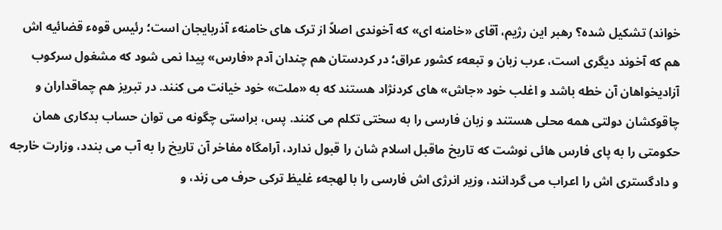خواند) تشکيل شده؟ رهبر اين رژيم، آقای «خامنه ای» که آخوندی اصلاً از ترک های خامنهء آذربايجان است؛ رئيس قوهء قضائيه اش هم که آخوند ديگری است، عرب زبان و تبعهء کشور عراق؛ در کردستان هم چندان آدم «فارس» پيدا نمی شود که مشغول سرکوب آزاديخواهان آن خطه باشد و اغلب خود «جاش» های کردنژاد هستند که به «ملت» خود خيانت می کنند. در تبريز هم چماقداران و چاقوکشان دولتی همه محلی هستند و زبان فارسی را به سختی تکلم می کنند. پس، براستی چگونه می توان حساب بدکاری همان حکومتی را به پای فارس هائی نوشت که تاريخ ماقبل اسلام شان را قبول ندارد، آرامگاه مفاخر آن تاريخ را به آب می بندد، وزارت خارجه و دادگستری اش را اعراب می گردانند، وزير انرژی اش فارسی را با لهجهء غليظ ترکی حرف می زند، و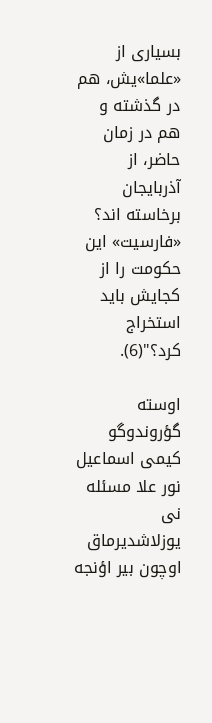بسياری از «علما»يش، هم در گذشته و هم در زمان حاضر، از آذربايجان برخاسته اند؟ «فارسيت» اين حکومت را از کجايش بايد استخراج کرد؟"(6).

اوسته گؤروندوگو کیمی اسماعیل نور علا مسئله نی یوزلاشدیرماق اوچون بیر اؤنجه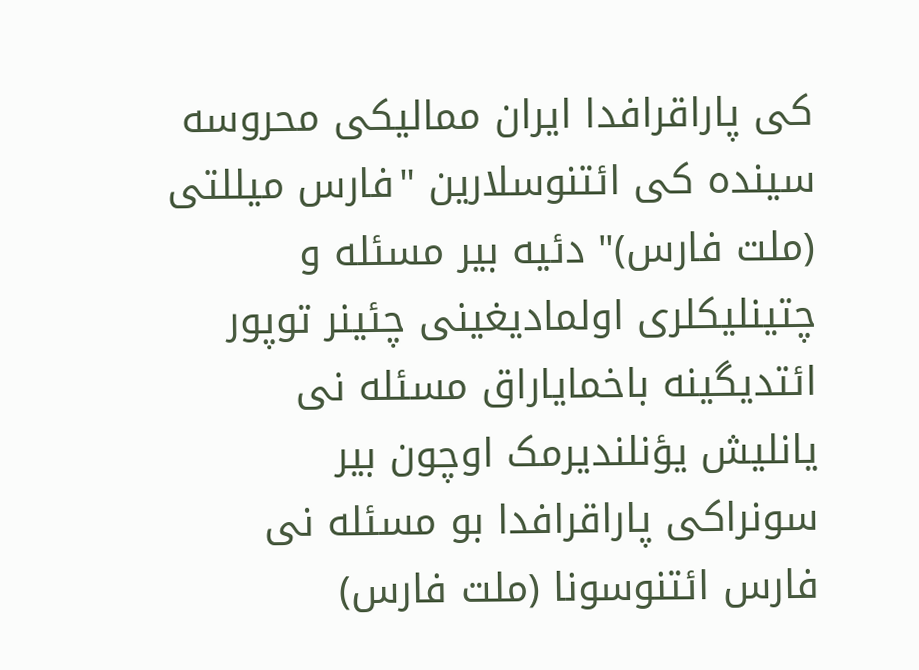کی پاراقرافدا ایران ممالیکی محروسه سینده کی ائتنوسلارین "فارس میللتی (ملت فارس)" دئیه بیر مسئله و چتینلیکلری اولمادیغینی چئینر توپور ائتدیگینه باخمایاراق مسئله نی یانلیش یؤنلندیرمک اوچون بیر سونراکی پاراقرافدا بو مسئله نی فارس ائتنوسونا (ملت فارس)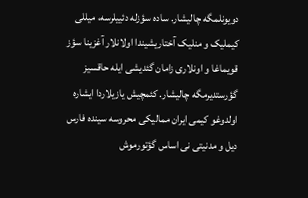دویونلمگه چالیشار. ساده سؤزله دئییلرسه، میللی کیملیک و منلیک آختاریشیندا اولانلار آغزینا سؤز قویماغا و اونلاری زامان گئدیشی ایله حاقسیز گؤرستدیرمگه چالیشار. کئمچیش یازیلاردا ایشاره اولدوغو کیمی ایران ممالیکی محروسه سینده فارس دیل و مدنیتی نی اساس گؤتورموش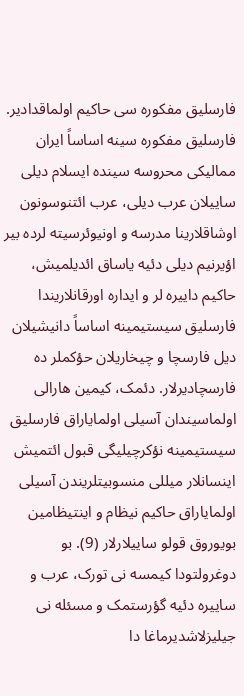فارسلیق مفکوره سی حاکیم اولماقدادیر. فارسلیق مفکوره سینه اساساً ایران ممالیکی محروسه سینده ایسلام دیلی ساییلان عرب دیلی، عرب ائتنوسونون اوشاقلارینا مدرسه و اونیوئرسیته لرده بیر اؤیرنیم دیلی دئیه یاساق ائدیلمیش، حاکیم داییره لر و ایداره اورقانلاریندا فارسلیق سیستیمینه اساساً دانیشیلان دیل فارسچا و چیخاریلان حؤکملر ده فارسچادیرلار. دئمک، کیمین هارالی اولماسیندان آسیلی اولمایاراق فارسلیق سیستیمینه نؤکرچیلیگی قبول ائتمیش اینسانلار میللی منسوبیتلریندن آسیلی اولمایاراق حاکیم نیظام و اینتیظامین بویوروق قولو ساییلارلار (9). بو دوغرولتودا کیمسه نی تورک، عرب و ساییره دئیه گؤرستمک و مسئله نی جیلیزلاشدیرماغا دا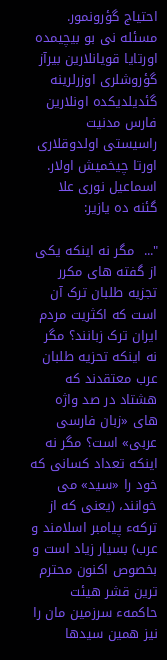احتیاج گؤرونمور. مسئله نی بو بیچیمده اورتایا قویانلارین بیرآز گؤروشلری اوزرلرینه گئدیلدیکده اونلارین فارس مدنیت راسیستی اولدوقلاری اورتا چیخمیش اولار. اسماعیل نوری علا گئنه ده یازیر:

"...  مگر نه اينکه يکی از گفته های مکرر تجزيه طلبان ترک آن است که اکثريت مردم ايران ترک زبانند؟ مگر نه اينکه تحزيه طلبان عرب معتقدند که هشتاد در صد واژه های «زبان فارسی عربی» است؟ مگر نه اينکه تعداد کسانی که خود را «سيد» می خوانند، (يعنی که از ترکهء پيامبر اسلامند و عرب) بسيار زياد است و بخصوص اکنون محترم ترين قشر هيئت حاکمهء سرزمين مان را نيز همين سيدها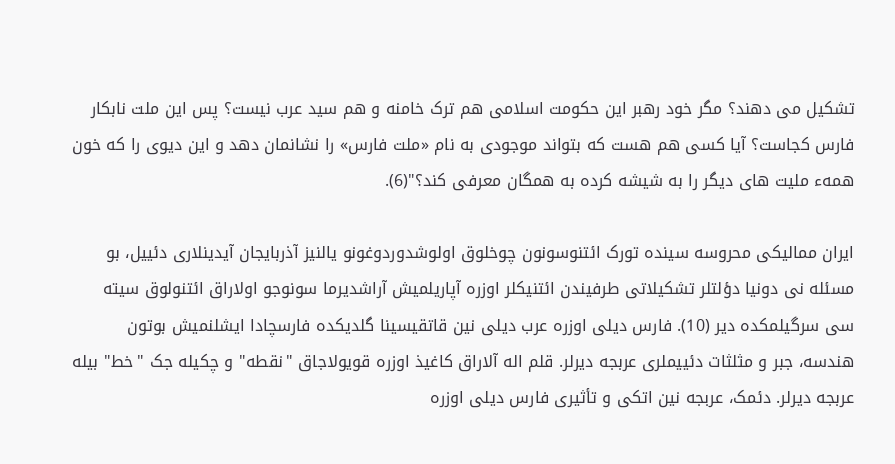تشکيل می دهند؟ مگر خود رهبر اين حکومت اسلامی هم ترک خامنه و هم سيد عرب نيست؟ پس اين ملت نابکار فارس کجاست؟ آيا کسی هم هست که بتواند موجودی به نام «ملت فارس» را نشانمان دهد و اين ديوی را که خون همهء مليت های ديگر را به شيشه کرده به همگان معرفی کند؟"(6).

ایران ممالیکی محروسه سینده تورک ائتنوسونون چوخلوق اولوشدوردوغونو یالنیز آذربایجان آیدینلاری دئییل، بو مسئله نی دونیا دؤلتلر تشکیلاتی طرفیندن ائتنیکلر اوزره آپاریلمیش آراشدیرما سونوجو اولاراق ائتنولوق سیته سی سرگیلمکده دیر (10). فارس دیلی اوزره عرب دیلی نین قاتقیسینا گلدیکده فارسچادا ایشلنمیش بوتون هندسه، جبر و مثلثات دئییملری عربجه دیرلر. قلم اله آلاراق کاغیذ اوزره قویولاجاق "نقطه" و چکیله جک "خط" بیله عربجه دیرلر. دئمک، عربجه نین اتکی و تأثیری فارس دیلی اوزره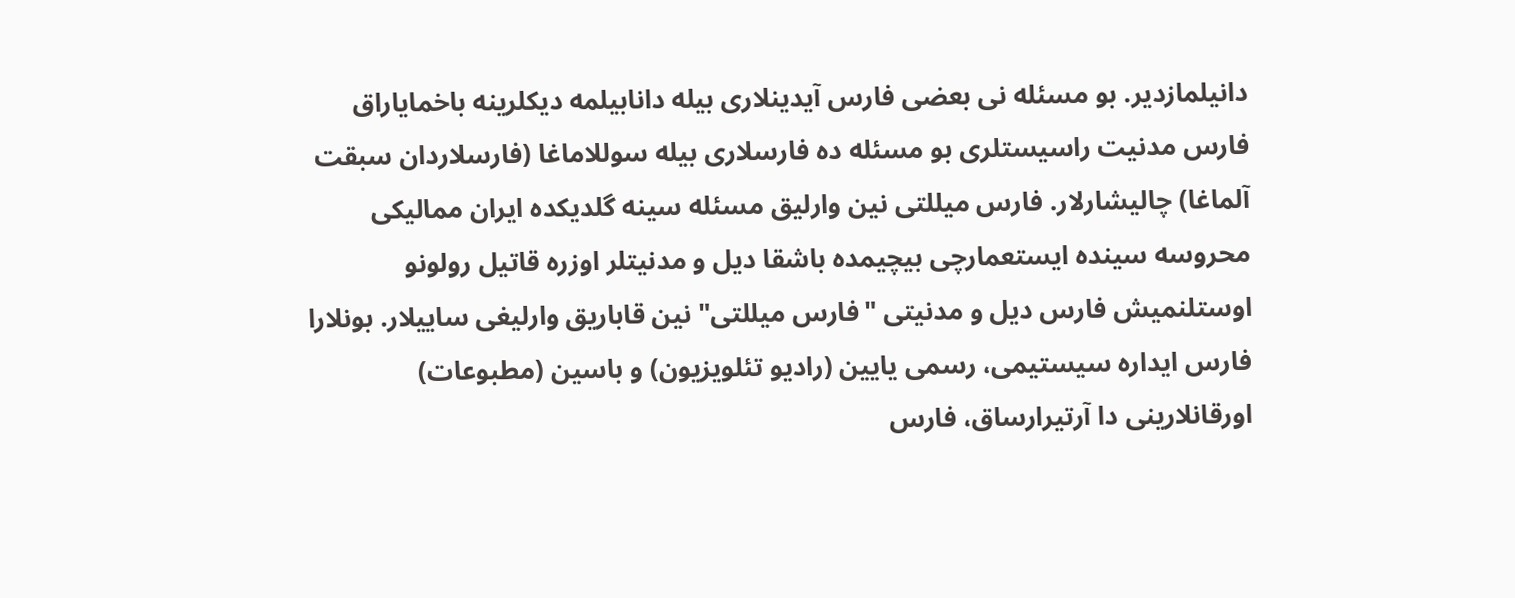دانیلمازدیر. بو مسئله نی بعضی فارس آیدینلاری بیله دانابیلمه دیکلرینه باخمایاراق فارس مدنیت راسیستلری بو مسئله ده فارسلاری بیله سوللاماغا (فارسلاردان سبقت آلماغا) چالیشارلار. فارس میللتی نین وارلیق مسئله سینه گلدیکده ایران ممالیکی محروسه سینده ایستعمارچی بیچیمده باشقا دیل و مدنیتلر اوزره قاتیل رولونو اوستلنمیش فارس دیل و مدنیتی "فارس میللتی" نین قاباریق وارلیغی ساییلار. بونلارا فارس ایداره سیستیمی، رسمی یایین (رادیو تئلویزیون) و باسین (مطبوعات) اورقانلارینی دا آرتیرارساق، فارس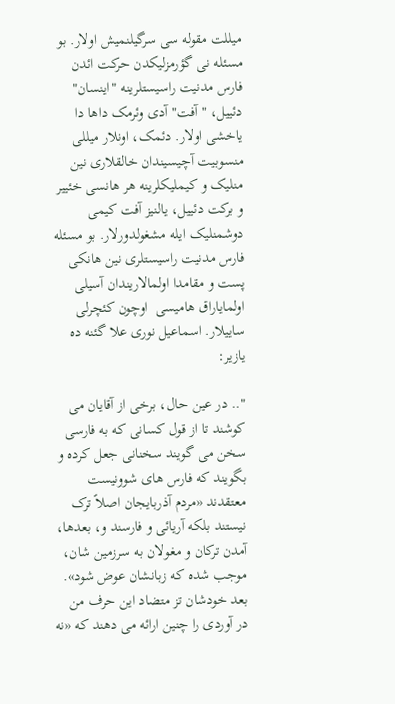میللت مقوله سی سرگیلنمیش اولار. بو مسئله نی گؤرمزلیکدن حرکت ائدن فارس مدنیت راسیستلرینه "اینسان" دئییل، "آفت" آدی وئرمک داها دا یاخشی اولار. دئمک، اونلار میللی منسوبیت آچیسیندان خالقلاری نین منلیک و کیملیکلرینه هر هانسی خئییر و برکت دئییل، یالنیز آفت کیمی دوشمنلیک ایله مشغولدورلار. بو مسئله فارس مدنیت راسیستلری نین هانکی پست و مقامدا اولمالاریندان آسیلی اولمایاراق هامیسی  اوچون کئچرلی ساییلار. اسماعیل نوری علا گئنه ده یازیر:

".. در عين حال، برخی از آقايان می کوشند تا از قول کسانی که به فارسی سخن می گويند سخنانی جعل کرده و بگويند که فارس های شوونيست معتقدند «مردم آذربايجان اصلاً ترک نيستند بلکه آريائی و فارسند و، بعدها، آمدن ترکان و مغولان به سرزمين شان، موجب شده که زبانشان عوض شود». بعد خودشان تز متضاد اين حرف من در آوردی را چنين ارائه می دهند که «نه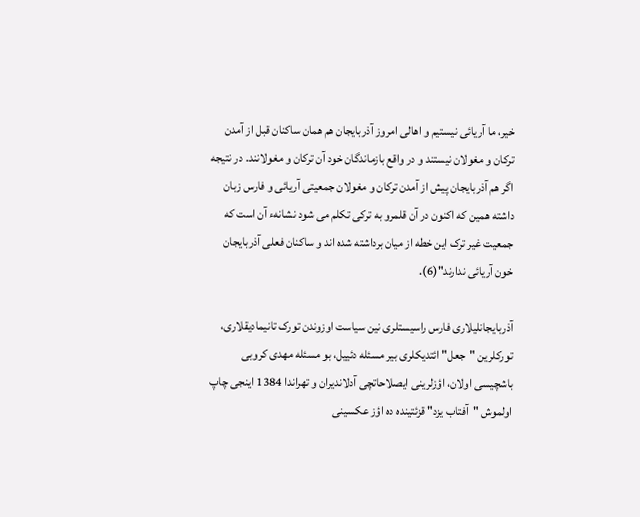خير، ما آريائی نيستيم و اهالی امروز آذربايجان هم همان ساکنان قبل از آمدن ترکان و مغولان نيستند و در واقع بازماندگان خود آن ترکان و مغولانند. در نتيجه اگر هم آذربايجان پيش از آمدن ترکان و مغولان جمعيتی آريائی و فارس زبان داشته همين که اکنون در آن قلمرو به ترکی تکلم می شود نشانهء آن است که جمعيت غير ترک اين خطه از ميان برداشته شده اند و ساکنان فعلی آذربايجان خون آريائی ندارند"(6).

آذربایجانلیلاری فارس راسیستلری نین سیاست اوزوندن تورک تانیمادیقلاری، تورکلرین "جعل" ائتدیکلری بیر مسئله دئییل، بو مسئله مهدی کروبی باشچیسی اولان، اؤزلرینی ایصلاحاتچی آدلاندیران و تهراندا 1384 اینجی چاپ اولموش "آفتاب یزد" قزئتینده ده اؤز عکسینی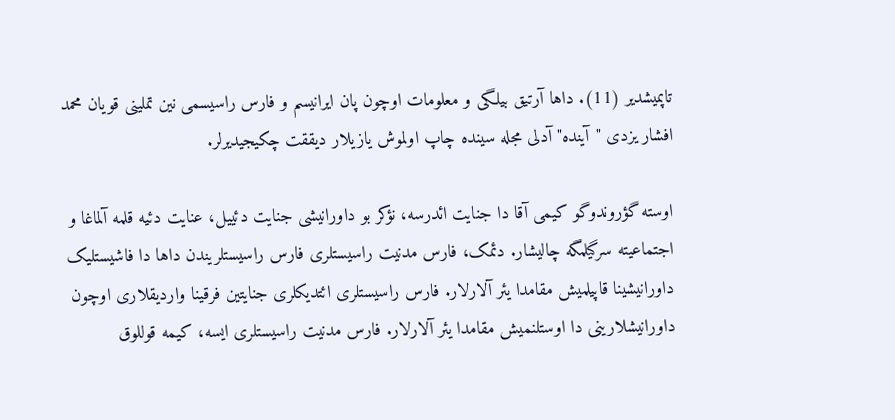تاپمیشدیر (11). داها آرتیق بیلگی و معلومات اوچون پان ایرانیسم و فارس راسیسمی نین تملینی قویان محمد افشار یزدی "آینده" آدلی مجله سینده چاپ اولموش یازیلار دیققت چکیجیدیرلر.

اوسته گؤروندوگو کیمی آقا دا جنایت ائدرسه، نؤکر بو داورانیشی جنایت دئییل، عنایت دئیه قلمه آلماغا و اجتماعیته سرگیلمگه چالیشار. دئمک، فارس مدنیت راسیستلری فارس راسیستلریندن داها دا فاشیستلیک داورانیشینا قاپیلمیش مقامدا یئر آلارلار. فارس راسیستلری ائتدیکلری جنایتین فرقینا واردیقلاری اوچون داورانیشلارینی دا اوستلنمیش مقامدا یئر آلارلار. فارس مدنیت راسیستلری ایسه، کیمه قوللوق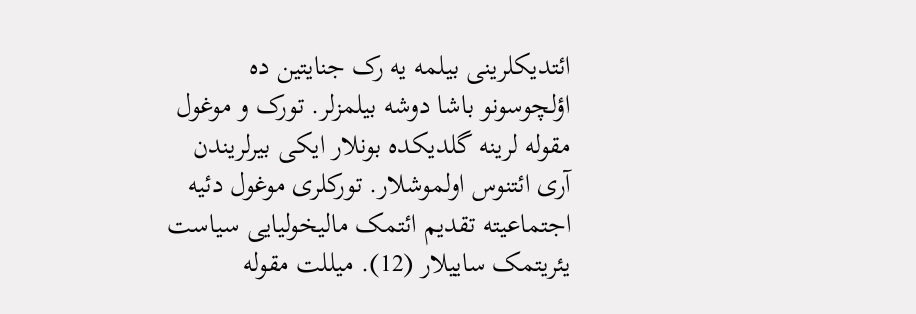ائتدیکلرینی بیلمه یه رک جنایتین ده اؤلچوسونو باشا دوشه بیلمزلر. تورک و موغول مقوله لرینه گلدیکده بونلار ایکی بیرلریندن آری ائتنوس اولموشلار. تورکلری موغول دئیه اجتماعیته تقدیم ائتمک مالیخولیایی سیاست یئریتمک ساییلار (12). میللت مقوله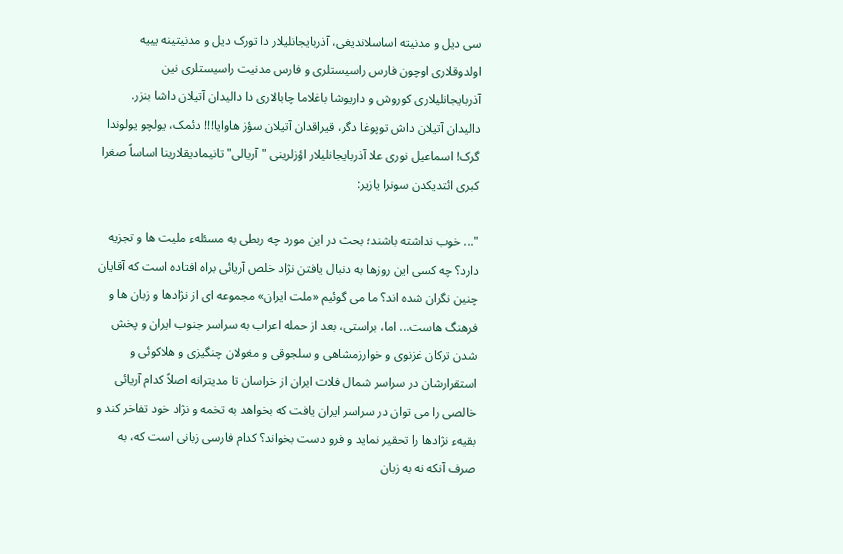سی دیل و مدنیته اساسلاندیغی، آذربایجانلیلار دا تورک دیل و مدنیتینه یییه اولدوقلاری اوچون فارس راسیستلری و فارس مدنیت راسیستلری نین آذربایجانلیلاری کوروش و داریوشا باغلاما چابالاری دا دالیدان آتیلان داشا بنزر. دالیدان آتیلان داش توپوغا دگر، قیراقدان آتیلان سؤز هاوایا!!! دئمک، یولچو یولوندا گرک! اسماعیل نوری علا آذربایجانلیلار اؤزلرینی "آریالی" تانیمادیقلارینا اساساً صغرا کبری ائتدیکدن سونرا یازیر:

"... خوب نداشته باشند؛ بحث در اين مورد چه ربطی به مسئلهء مليت ها و تجزيه دارد؟ چه کسی اين روزها به دنبال يافتن نژاد خلص آريائی براه افتاده است که آقايان چنين نگران شده اند؟ ما می گوئيم «ملت ايران» مجموعه ای از نژادها و زبان ها و فرهنگ هاست... اما، براستی، بعد از حمله اعراب به سراسر جنوب ايران و پخش شدن ترکان غزنوی و خوارزمشاهی و سلجوقی و مغولان چنگيزی و هلاکوئی و استقرارشان در سراسر شمال فلات ايران از خراسان تا مديترانه اصلاً کدام آريائی خالصی را می توان در سراسر ايران يافت که بخواهد به تخمه و نژاد خود تفاخر کند و بقيهء نژادها را تحقير نمايد و فرو دست بخواند؟ کدام فارسی زبانی است که، به صرف آنکه نه به زبان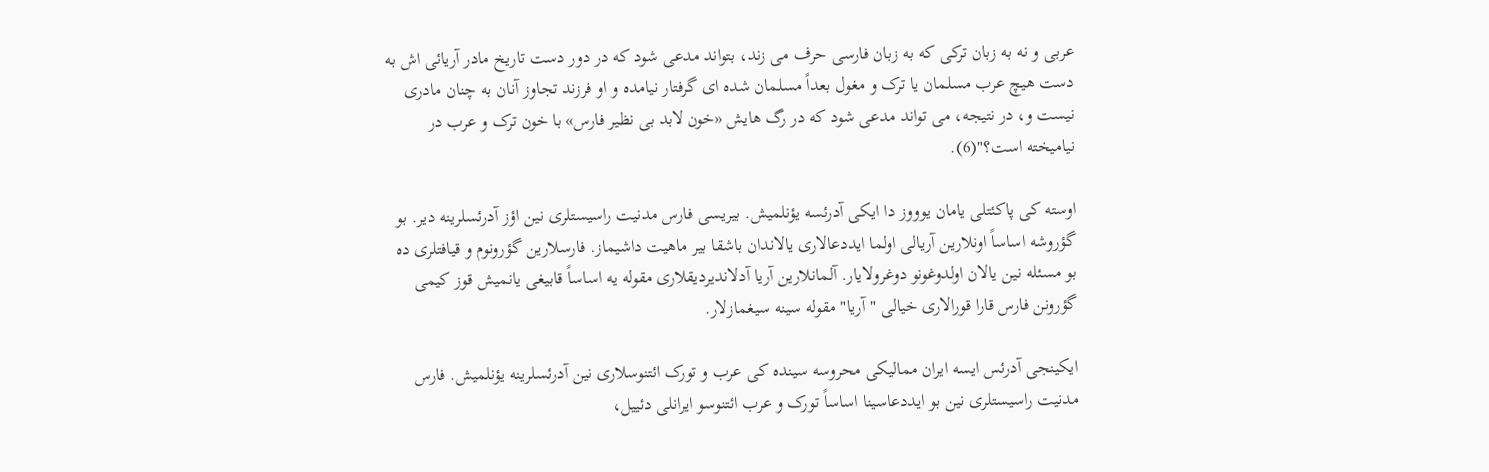عربی و نه به زبان ترکی که به زبان فارسی حرف می زند، بتواند مدعی شود که در دور دست تاريخ مادر آريائی اش به دست هيچ عرب مسلمان يا ترک و مغول بعداً مسلمان شده ای گرفتار نيامده و او فرزند تجاوز آنان به چنان مادری نيست و، در نتيجه، می تواند مدعی شود که در رگ هايش «خون لابد بی نظير فارس» با خون ترک و عرب در نياميخته است؟"(6).

اوسته کی پاکئتلی یامان یوووز دا ایکی آدرئسه یؤنلمیش. بیریسی فارس مدنیت راسیستلری نین اؤز آدرئسلرینه دیر. بو گؤروشه اساساً اونلارین آریالی اولما ایددعالاری یالاندان باشقا بیر ماهیت داشیماز. فارسلارین گؤرونوم و قیافتلری ده بو مسئله نین یالان اولدوغونو دوغرولایار. آلمانلارین آریا آدلاندیردیقلاری مقوله یه اساساً قابیغی یانمیش قوز کیمی گؤرونن فارس قارا قورالاری خیالی "آریا" مقوله سینه سیغمازلار.

ایکینجی آدرئس ایسه ایران ممالیکی محروسه سینده کی عرب و تورک ائتنوسلاری نین آدرئسلرینه یؤنلمیش. فارس مدنیت راسیستلری نین بو ایددعاسینا اساساً تورک و عرب ائتنوسو ایرانلی دئییل،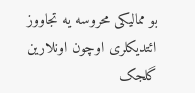بو ممالیکی محروسه یه تجاووز ائتدیکلری اوچون اونلارین گلجک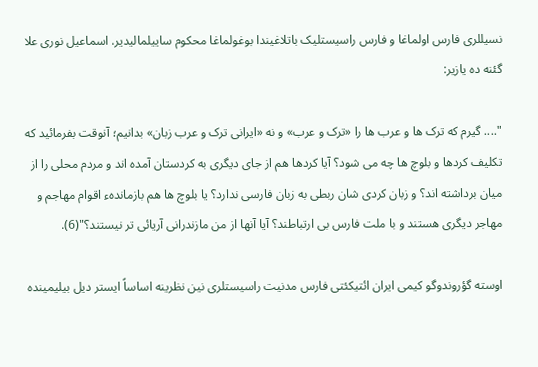نسیللری فارس اولماغا و فارس راسیستلیک باتلاغیندا بوغولماغا محکوم ساییلمالیدیر. اسماعیل نوری علا گئنه ده یازیر:

".... گيرم که ترک ها و عرب ها را «ترک و عرب» و نه «ايرانی ترک و عرب زبان» بدانيم؛ آنوقت بفرمائيد که تکليف کردها و بلوچ ها چه می شود؟ آيا کردها هم از جای ديگری به کردستان آمده اند و مردم محلی را از ميان برداشته اند؟ و زبان کردی شان ربطی به زبان فارسی ندارد؟ يا بلوچ ها هم بازماندهء اقوام مهاجم و مهاجر ديگری هستند و با ملت فارس بی ارتباطند؟ آيا آنها از من مازندرانی آريائی تر نيستند؟"(6).

اوسته گؤروندوگو کیمی ایران ائتیکئتی فارس مدنیت راسیستلری نین نظرینه اساساً ایستر دیل بیلیمینده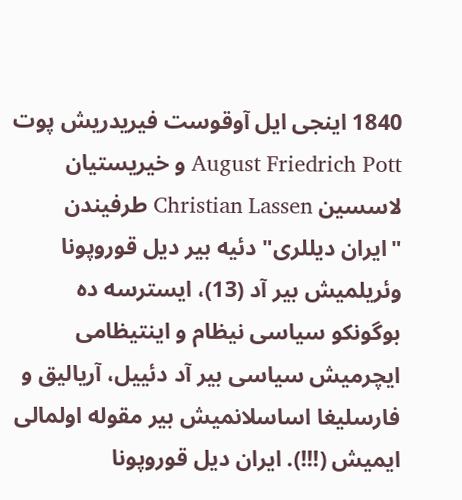1840 اینجی ایل آوقوست فیریدریش پوت August Friedrich Pott و خیریستیان لاسسین Christian Lassen طرفیندن "ایران دیللری" دئیه بیر دیل قوروپونا وئریلمیش بیر آد (13)، ایسترسه ده بوگونکو سیاسی نیظام و اینتیظامی ایچرمیش سیاسی بیر آد دئییل، آریالیق و فارسلیغا اساسلانمیش بیر مقوله اولمالی ایمیش (!!!). ایران دیل قوروپونا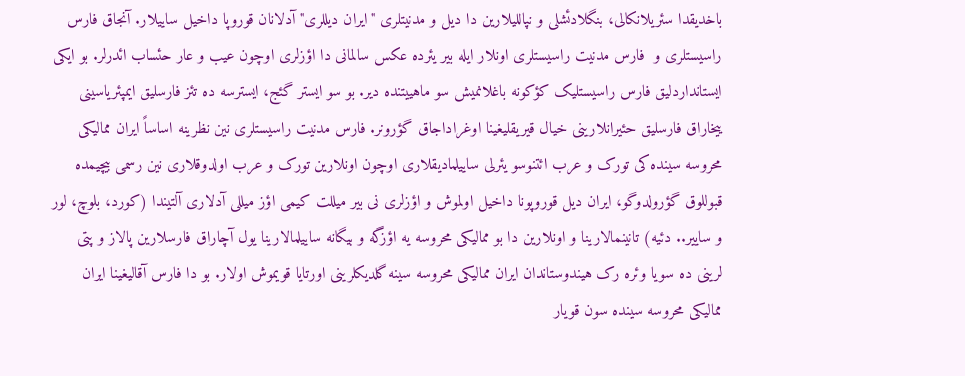باخدیقدا سئریلانکالی، بنگلادئشلی و نپاللیلارین دا دیل و مدنیتلری "ایران دیللری" آدلانان قوروپا داخیل ساییلار. آنجاق فارس راسیستلری و  فارس مدنیت راسیستلری اونلار ایله بیر یئرده عکس سالمانی دا اؤزلری اوچون عیب و عار حئساب ائدرلر. بو ایکی ایستانداردلیق فارس راسیستلیک کؤکونه باغلانمیش سو ماهییتنده دیر. بو سو ایستر گئج، ایسترسه ده تئز فارسلیق ایمپئریاسینی ییخاراق فارسلیق حئیرانلارینی خیال قیریقلیغینا اوغراداجاق گؤرونر. فارس مدنیت راسیستلری نین نظرینه اساساً ایران ممالیکی محروسه سینده کی تورک و عرب ائتنوسو یئرلی ساییلمادیقلاری اوچون اونلارین تورک و عرب اولدوقلاری نین رسمی بیچیمده قبوللوق گؤرولدوگو، ایران دیل قوروپونا داخیل اولموش و اؤزلری نی بیر میللت کیمی اؤز میللی آدلاری آلتیندا (کورد، بلوچ، لور و ساییر.. دئیه) تانینمالارینا و اونلارین دا بو ممالیکی محروسه یه اؤزگه و بیگانه ساییلمالارینا یول آچاراق فارسلارین پالاز و پتی لرینی ده سویا وئره رک هیندوستاندان ایران ممالیکی محروسه سینه گلدیکلرینی اورتایا قویموش اولار. بو دا فارس آقالیغینا ایران ممالیکی محروسه سینده سون قویار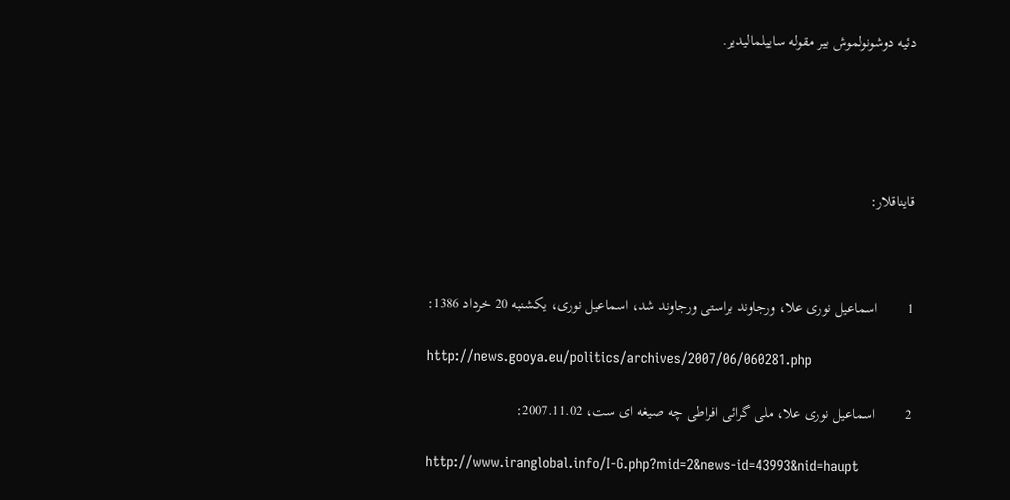دئیه دوشونولموش بیر مقوله ساییلمالیدیر.





قایناقلار:



1        اسماعیل نوری علا، ورجاوند براستی ورجاوند شد، اسماعيل نوری، یکشنبه 20 خرداد 1386:

http://news.gooya.eu/politics/archives/2007/06/060281.php

2        اسماعیل نوری علا، ملی گرائی افراطی چه صيغه ای ست، 2007.11.02:

http://www.iranglobal.info/I-G.php?mid=2&news-id=43993&nid=haupt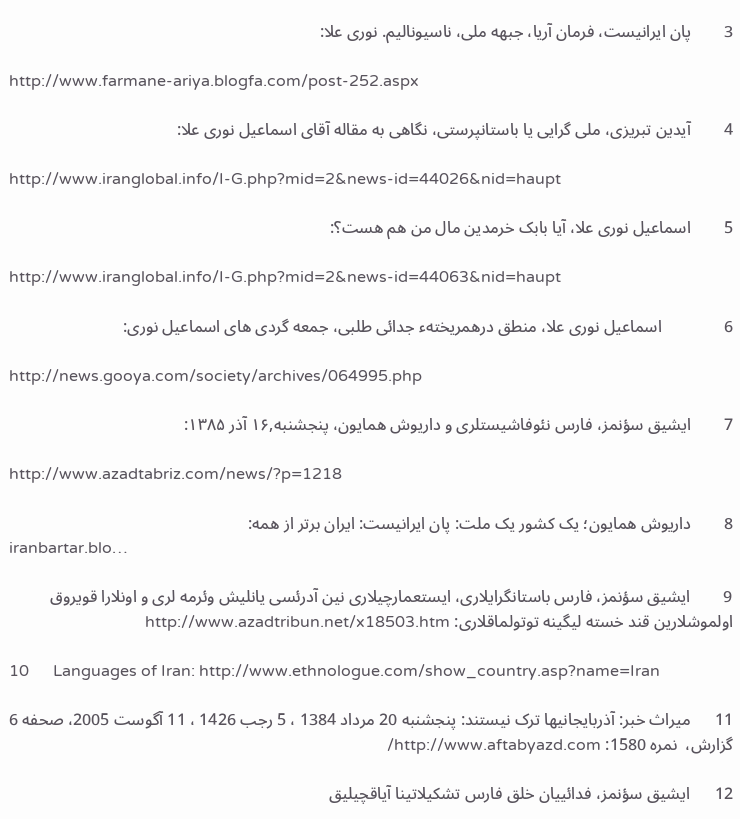3        پان ایرانیست، فرمان آریا، جبهه ملی، ناسیونالیم. نوری علا:

http://www.farmane-ariya.blogfa.com/post-252.aspx

4        آیدین تبریزی، ملی گرایی یا باستانپرستی، نگاهی به مقاله آقای اسماعيل نوری علا:

http://www.iranglobal.info/I-G.php?mid=2&news-id=44026&nid=haupt

5        اسماعیل نوری علا، آيا بابک خرمدين مال من هم هست؟:

http://www.iranglobal.info/I-G.php?mid=2&news-id=44063&nid=haupt

6               اسماعیل نوری علا، منطق درهمريختهء جدائی طلبی، جمعه گردی های اسماعيل نوری:

http://news.gooya.com/society/archives/064995.php

7        ایشیق سؤنمز، فارس نئوفاشیستلری و داریوش همایون، پنجشنبه,۱۶ آذر ۱۳۸۵:

http://www.azadtabriz.com/news/?p=1218

8        داریوش همایون؛ یک کشور یک ملت: پان ایرانیست: ایران برتر از همه:
iranbartar.blo…

9        ایشیق سؤنمز، فارس باستانگرایلاری، ایستعمارچیلاری نین آدرئسی یانلیش وئرمه لری و اونلارا قویروق اولموشلارین قند خسته لیگینه توتولماقلاری: http://www.azadtribun.net/x18503.htm

10      Languages of Iran: http://www.ethnologue.com/show_country.asp?name=Iran

11      میراث خبر: آذربایجانیها ترک نیستند: پنجشنبه 20 مرداد 1384 ، 5 رجب 1426 ، 11 آگوست 2005، صحفه 6 گزارش،  نمره 1580: http://www.aftabyazd.com/

12      ایشیق سؤنمز، فدائییان خلق فارس تشکیلاتینا آیاقچیلیق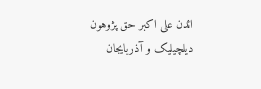ائدن علی اکبر حق پژوهون دیلچیلیک و آذربایجان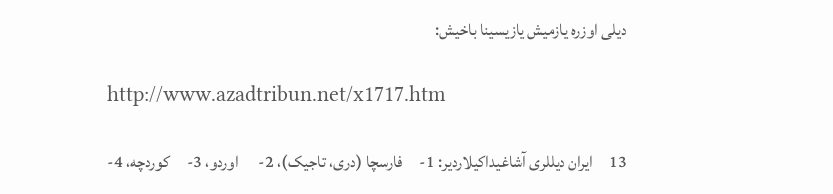دیلی اوزره یازمیش یازیسینا باخیش:

http://www.azadtribun.net/x1717.htm

13     ایران دیللری آشاغیداکیلاردیر: 1-     فارسچا (دری، تاجیک)، 2-      اوردو، 3-     کوردچه، 4-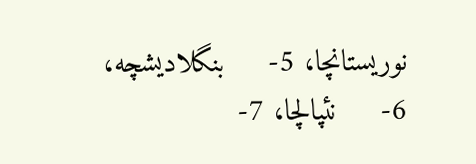نوریستانچا، 5-     بنگلادیشچه، 6-     نئپالچا، 7-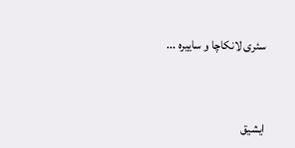سئری لانکاچا و ساییره ...



ایشیق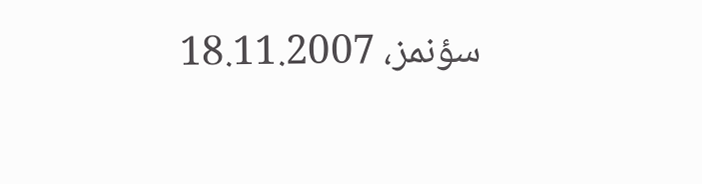سؤنمز، 18.11.2007